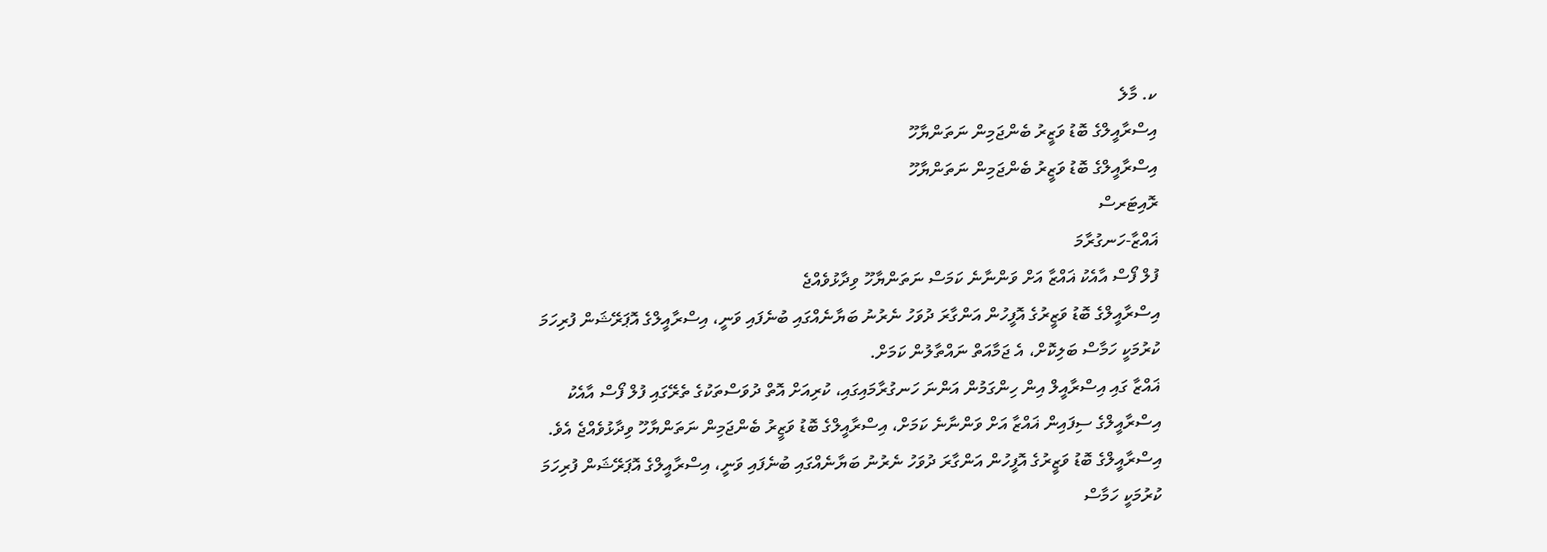ކ. މާލެ
އިސްރާއީލްގެ ބޮޑު ވަޒީރު ބެންޖަމިން ނަތަންޔާހޫ
އިސްރާއީލްގެ ބޮޑު ވަޒީރު ބެންޖަމިން ނަތަންޔާހޫ
ރޮއިޓަރސް
ޣައްޒާ-ހަނގުރާމަ
ފުލް ފޯސް އާއެކު ޣައްޒާ އަށް ވަންނާނެ ކަމަސް ނަތަންޔާހޫ ވިދާޅުވެއްޖެ
އިސްރާއީލްގެ ބޮޑު ވަޒީރުގެ އޮފީހުން އަންގާރަ ދުވަހު ނެރުނު ބަޔާނެއްގައި ބުނެފައި ވަނީ، އިސްރާއީލްގެ އޮޕަރޭޝަން ފުރިހަމަ ކުރުމަކީ ހަމާސް ބަލިކޮށް، އެ ޖަމާއަތް ނައްތާލުން ކަމަށް.
ޣައްޒާ ގައި އިސްރާއީލް އިން ހިންގަމުން އަންނަ ހަނގުރާމައިގައި، ކުރިއަށް އޮތް ދުވަސްތަކުގެ ތެރޭގައި ފުލް ފޯސް އާއެކު އިސްރާއީލްގެ ސިފައިން ޣައްޒާ އަށް ވަންނާނެ ކަމަށް، އިސްރާއީލްގެ ބޮޑު ވަޒީރު ބެންޖަމިން ނަތަންޔާހޫ ވިދާޅުވެއްޖެ އެވެ.
އިސްރާއީލްގެ ބޮޑު ވަޒީރުގެ އޮފީހުން އަންގާރަ ދުވަހު ނެރުނު ބަޔާނެއްގައި ބުނެފައި ވަނީ، އިސްރާއީލްގެ އޮޕަރޭޝަން ފުރިހަމަ ކުރުމަކީ ހަމާސް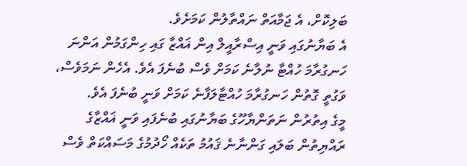ބަލިކޮށް، އެ ޖަމާއަތް ނައްތާލުން ކަމަށެވެ.
އެ ބަޔާނުގައި ވަނީ އިސްރާއީލް އިން ޣައްޒާ ގައި ހިންގަމުން އަންނަ ހަނގުރާމަ ހުއްޓާ ނުލާނެ ކަމަށް ވެސް ބުނެފަ އެވެ. އެހެން ނަމަވެސް، ވަގުތީ ގޮތުން ހަނގުރާމަ ހުއްޓާލަފާނެ ކަމަށް ވަނީ ބުނެފަ އެވެ.
މީގެ އިތުރުން ނަތަންޔާހޫގެ ބަޔާނުގައި ބުނެފައި ވަނީ ޣައްޒާގެ ރައްޔިތުން ބަލައި ގަންނާނެ ޤައުމު ތަކެއް ހޯދުމުގެ މަސައްކަތް ވެސް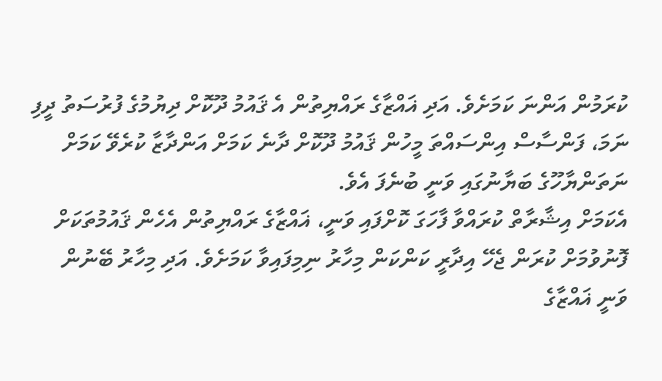ކުރަމުން އަންނަ ކަމަށެވެ. އަދި ޣައްޒާގެ ރައްޔިތުން އެ ޤައުމު ދޫކޮށް ދިޔުމުގެ ފުރުސަތު ދީފި ނަމަ، ފަންސާސް އިންސައްތަ މީހުން ޤައުމު ދޫކޮށް ދާނެ ކަމަށް އަންދާޒާ ކުރެވޭ ކަމަށް ނަތަންޔާހޫގެ ބަޔާނުގައި ވަނީ ބުނެފަ އެވެ.
އެކަމަށް އިޝާރާތް ކުރައްވާ ފާހަގަ ކޮށްފައި ވަނީ، ޣައްޒާގެ ރައްޔިތުން އެހެން ޤައުމުތަކަށް ފޮނުވުމަށް ކުރަން ޖެހޭ އިދާރީ ކަންކަން މިހާރު ނިމިފައިވާ ކަމަށެވެ. އަދި މިހާރު ބޭނުން ވަނީ ޣައްޒާގެ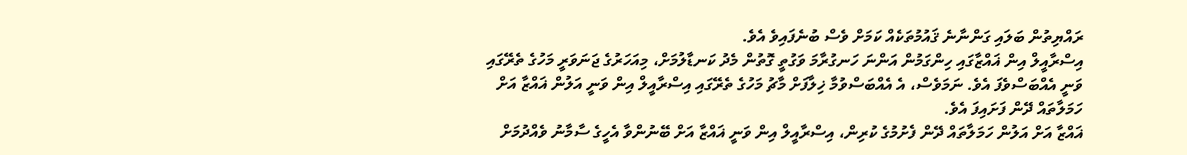ރައްޔިތުން ބަލައި ގަންނާނެ ޤައުމުތަކެއް ކަމަށް ވެސް ބުނެފައިވެ އެވެ.
އިސްރާއީލް އިން ޣައްޒާގައި ހިންގަމުން އަންނަ ހަނގުރާމަ ވަގުތީ ގޮތުން މެދު ކަނޑާލުމަށް، މިއަހަރުގެ ޖަނަވަރީ މަހުގެ ތެރޭގައި ވަނީ އެއްބަސްވެފަ އެވެ. ނަމަވެސް، އެ އެއްބަސްވުމާ ޚިލާފަށް މާޗު މަހުގެ ތެރޭގައި އިސްރާއީލް އިން ވަނީ އަލުން ޣައްޒާ އަށް ހަމަލާތައް ދޭން ފަށައިފަ އެވެ.
ޣައްޒާ އަށް އަލުން ހަމަލާތައް ދޭން ފެށުމުގެ ކުރިން، އިސްރާއީލް އިން ވަނީ ޣައްޒާ އަށް ބޭނުންވާ އެހީގެ ސާމާނު ވެއްދުމަށް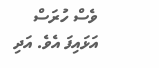ވެސް ހުރަސް އަޅައިފަ އެވެ. އަދި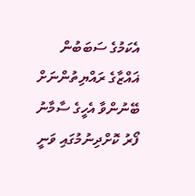އެކަމުގެ ސަބަބުން ޣައްޒާގެ ރައްޔިތުންނަށް ބޭނުންވާ އެހީގެ ސާމާނު ފޯރު ކޮށްދިނުމުގައި ވަނީ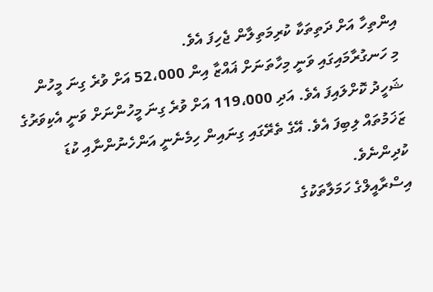އިންތިހާ އަށް ދަތިތަކާ ކުރިމަތިލާން ޖެހިފަ އެވެ.
މި ހަނގުރާމައިގައި ވަނީ މިހާތަނަށް ޣައްޒާ އިން 52،000 އަށް ވުރެ ގިނަ މީހުން ޝަހީދު ކޮށްލައިފަ އެވެ. އަދި 119،000 އަށް ވުރެ ގިނަ މީހުންނަށް ވަނީ އެކިވަރުގެ ޒަޚަމުތައް ލިބިފަ އެވެ. އޭގެ ތެރޭގައި ގިނައިން ހިމެނެނީ އަންހެނުންނާއި ކުޑަ ކުދިންނެވެ.
އިސްރާއީލްގެ ހަމަލާތަކުގެ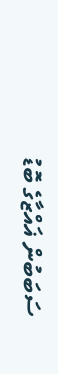ސަބަބުން ޣައްޒާގެ ބޮޑު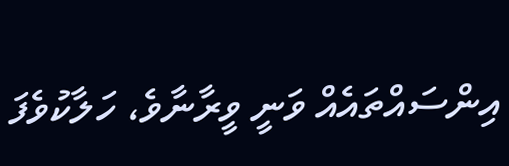އިންސައްތައެއް ވަނީ ވީރާނާވެ، ހަލާކުވެފަ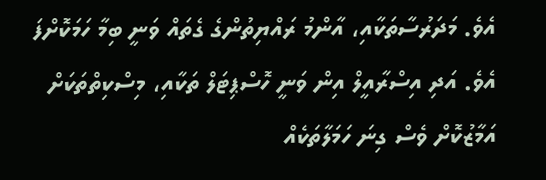އެވެ. މަދަރުސާތަކާއި، އާންމު ރައްޔިތުންގެ ގެތައް ވަނީ ބިމާ ހަމަކޮށްފަ އެވެ. އަދި އިސްރާއީލް އިން ވަނީ ހޮސްޕިޓަލް ތަކާއި، މިސްކިތްތަކަށް އަމާޒުކޮށް ވެސް ގިނަ ހަމަލާތަކެއް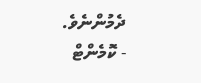ދެމުންނެވެ.
- ކޮމެންޓް